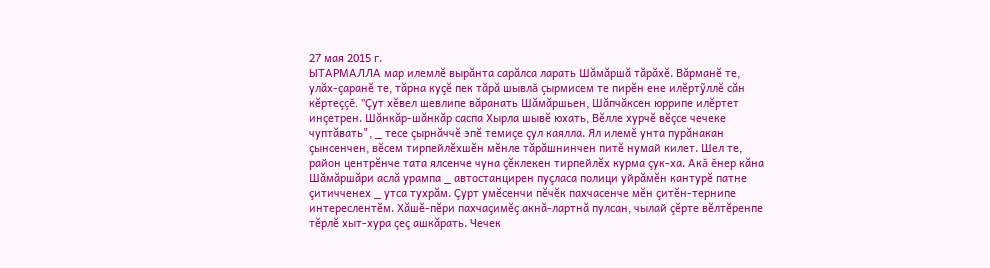27 мая 2015 г.
ЫТАРМАЛЛА мар илемлĕ вырăнта сарăлса ларать Шăмăршă тăрăхĕ. Вăрманĕ те, улăх-çаранĕ те, тăрна куçĕ пек тăрă шывлă çырмисем те пирĕн ене илĕртỹллĕ сăн кĕртеççĕ. "Çут хĕвел шевлипе вăранать Шăмăршьен, Шăпчăксен юррипе илĕртет инçетрен. Шăнкăр-шăнкăр саспа Хырла шывĕ юхать, Вĕлле хурчĕ вĕçсе чечеке чуптăвать", _ тесе çырнăччĕ эпĕ темиçе çул каялла. Ял илемĕ унта пурăнакан çынсенчен, вĕсем тирпейлĕхшĕн мĕнле тăрăшнинчен питĕ нумай килет. Шел те, район центрĕнче тата ялсенче чуна çĕклекен тирпейлĕх курма çук-ха. Акă ĕнер кăна Шăмăршăри аслă урампа _ автостанцирен пуçласа полици уйрăмĕн кантурĕ патне çитичченех _ утса тухрăм. Çурт умĕсенчи пĕчĕк пахчасенче мĕн çитĕн-тернипе интереслентĕм. Хăшĕ-пĕри пахчаçимĕç акнă-лартнă пулсан, чылай çĕрте вĕлтĕренпе тĕрлĕ хыт-хура çеç ашкăрать. Чечек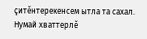çитĕнтерекенсем ытла та сахал. Нумай хваттерлĕ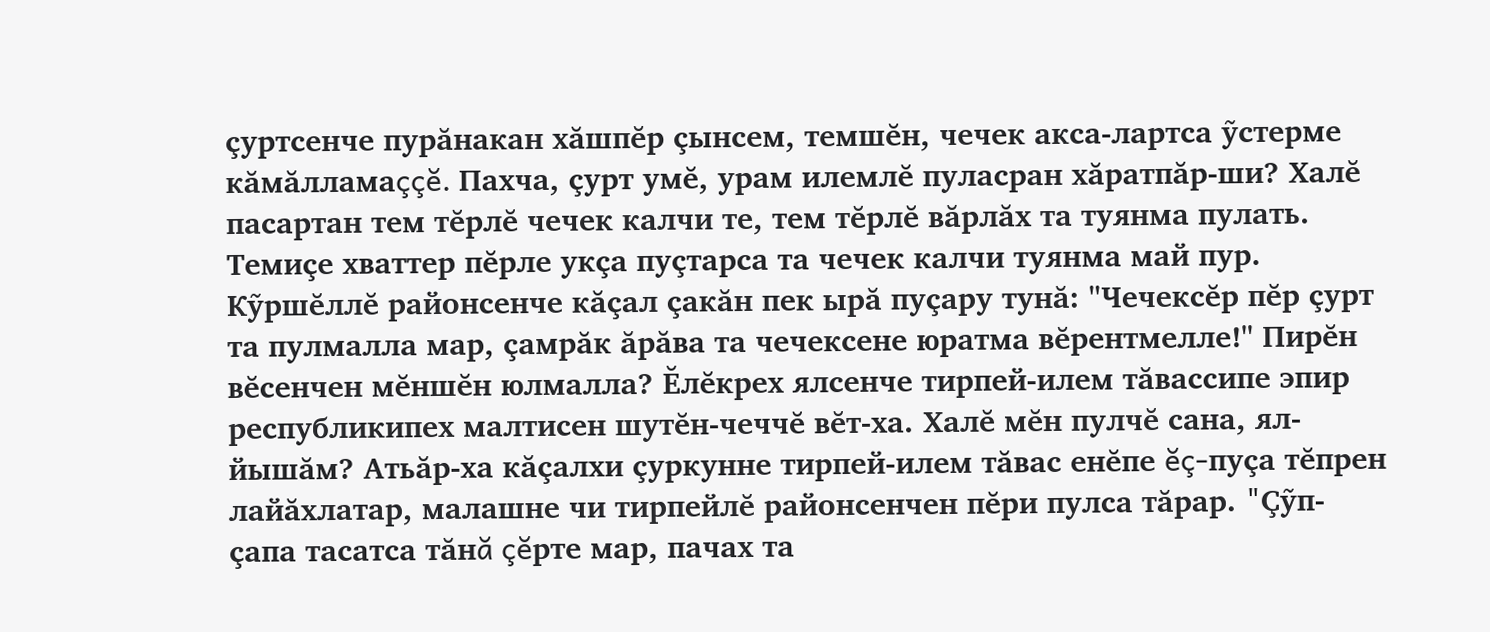çуртсенче пурăнакан хăшпĕр çынсем, темшĕн, чечек акса-лартса ỹстерме кăмăлламаççĕ. Пахча, çурт умĕ, урам илемлĕ пуласран хăратпăр-ши? Халĕ пасартан тем тĕрлĕ чечек калчи те, тем тĕрлĕ вăрлăх та туянма пулать. Темиçе хваттер пĕрле укçа пуçтарса та чечек калчи туянма май пур. Кỹршĕллĕ районсенче кăçал çакăн пек ырă пуçару тунă: "Чечексĕр пĕр çурт та пулмалла мар, çамрăк ăрăва та чечексене юратма вĕрентмелле!" Пирĕн вĕсенчен мĕншĕн юлмалла? Ĕлĕкрех ялсенче тирпей-илем тăвассипе эпир республикипех малтисен шутĕн-чеччĕ вĕт-ха. Халĕ мĕн пулчĕ сана, ял-йышăм? Атьăр-ха кăçалхи çуркунне тирпей-илем тăвас енĕпе ĕç-пуçа тĕпрен лайăхлатар, малашне чи тирпейлĕ районсенчен пĕри пулса тăрар. "Çỹп-çапа тасатса тăнă çĕрте мар, пачах та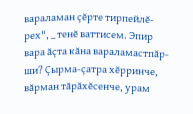вараламан çĕрте тирпейлĕ-рех", _ тенĕ ваттисем. Эпир вара ăçта кăна вараламастпăр-ши? Çырма-çатра хĕрринче, вăрман тăрăхĕсенче, урам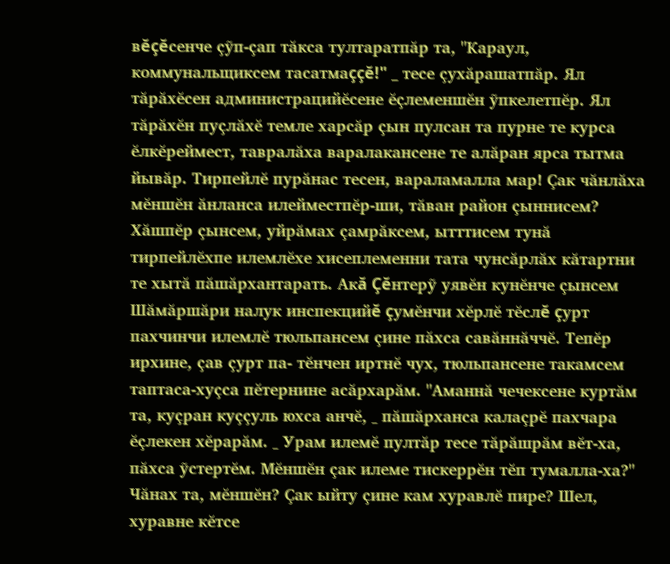вĕçĕсенче çỹп-çап тăкса тултаратпăр та, "Караул, коммунальщиксем тасатмаççĕ!" _ тесе çухăрашатпăр. Ял тăрăхĕсен администрацийĕсене ĕçлеменшĕн ỹпкелетпĕр. Ял тăрăхĕн пуçлăхĕ темле харсăр çын пулсан та пурне те курса ĕлкĕреймест, тавралăха варалакансене те алăран ярса тытма йывăр. Тирпейлĕ пурăнас тесен, вараламалла мар! Çак чăнлăха мĕншĕн ăнланса илейместпĕр-ши, тăван район çыннисем? Хăшпĕр çынсем, уйрăмах çамрăксем, ытттисем тунă тирпейлĕхпе илемлĕхе хисеплеменни тата чунсăрлăх кăтартни те хытă пăшăрхантарать. Акă Çĕнтерỹ уявĕн кунĕнче çынсем Шăмăршăри налук инспекцийĕ çумĕнчи хĕрлĕ тĕслĕ çурт пахчинчи илемлĕ тюльпансем çине пăхса савăннăччĕ. Тепĕр ирхине, çав çурт па- тĕнчен иртнĕ чух, тюльпансене такамсем таптаса-хуçса пĕтернине асăрхарăм. "Аманнă чечексене куртăм та, куçран куççуль юхса анчĕ, _ пăшăрханса калаçрĕ пахчара ĕçлекен хĕрарăм. _ Урам илемĕ пултăр тесе тăрăшрăм вĕт-ха, пăхса ỹстертĕм. Мĕншĕн çак илеме тискеррĕн тĕп тумалла-ха?" Чăнах та, мĕншĕн? Çак ыйту çине кам хуравлĕ пире? Шел, хуравне кĕтсе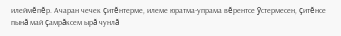илеймĕпĕр. Ачаран чечек çитĕнтерме, илеме юратма-упрама вĕрентсе ỹстермесен, çитĕнсе пынă май çамрăксем ырă чунлă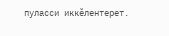пуласси иккĕлентерет.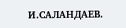И.САЛАНДАЕВ.